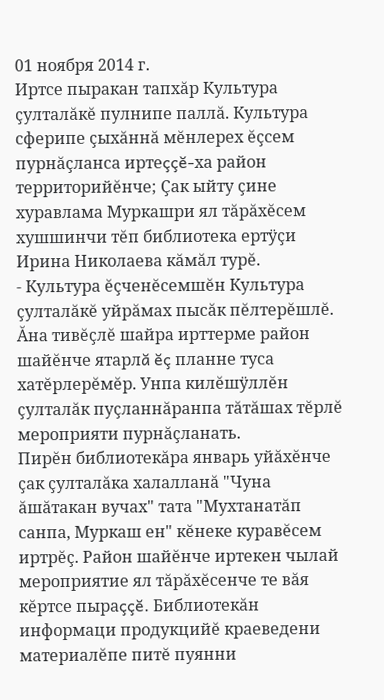01 ноября 2014 г.
Иртсе пыракан тапхăр Культура çулталăкĕ пулнипе паллă. Культура сферипе çыхăннă мĕнлерех ĕçсем пурнăçланса иртеççĕ-ха район территорийĕнче; Çак ыйту çине хуравлама Муркашри ял тăрăхĕсем хушшинчи тĕп библиотека ертÿçи Ирина Николаева кăмăл турĕ.
- Культура ĕçченĕсемшĕн Культура çулталăкĕ уйрăмах пысăк пĕлтерĕшлĕ. Ăна тивĕçлĕ шайра ирттерме район шайĕнче ятарлă ĕç планне туса хатĕрлерĕмĕр. Унпа килĕшÿллĕн çулталăк пуçланнăранпа тăтăшах тĕрлĕ мероприяти пурнăçланать.
Пирĕн библиотекăра январь уйăхĕнче çак çулталăка халалланă "Чуна ăшăтакан вучах" тата "Мухтанатăп санпа, Муркаш ен" кĕнеке куравĕсем иртрĕç. Район шайĕнче иртекен чылай мероприятие ял тăрăхĕсенче те вăя кĕртсе пыраççĕ. Библиотекăн информаци продукцийĕ краеведени материалĕпе питĕ пуянни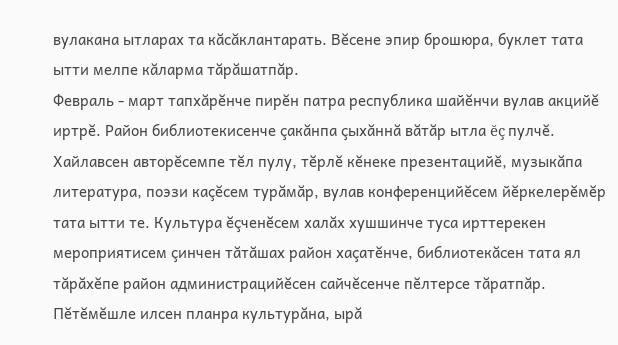вулакана ытларах та кăсăклантарать. Вĕсене эпир брошюра, буклет тата ытти мелпе кăларма тăрăшатпăр.
Февраль - март тапхăрĕнче пирĕн патра республика шайĕнчи вулав акцийĕ иртрĕ. Район библиотекисенче çакăнпа çыхăннă вăтăр ытла ĕç пулчĕ. Хайлавсен авторĕсемпе тĕл пулу, тĕрлĕ кĕнеке презентацийĕ, музыкăпа литература, поэзи каçĕсем турăмăр, вулав конференцийĕсем йĕркелерĕмĕр тата ытти те. Культура ĕçченĕсем халăх хушшинче туса ирттерекен мероприятисем çинчен тăтăшах район хаçатĕнче, библиотекăсен тата ял тăрăхĕпе район администрацийĕсен сайчĕсенче пĕлтерсе тăратпăр.
Пĕтĕмĕшле илсен планра культурăна, ырă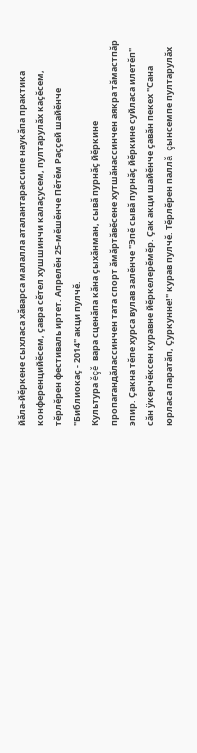йăла-йĕркене сыхласа хăварса малалла аталантарассипе наукăпа практика конференцийĕсем, çавра сĕтел хушшинчи калаçусем, пултарулăх каçĕсем, тĕрлĕрен фестиваль иртет. Апрелĕн 25-мĕшĕнче Пĕтĕм Раççей шайĕнче "Библиокаç - 2014" акци пулчĕ.
Культура ĕçĕ вара сценăпа кăна çыхăнман, сывă пурнăç йĕркине пропагандăлассинчен тата спорт ăмăртăвĕсене хутшăнассинчен аякра тăмастпăр эпир. Çакна тĕпе хурса вулав залĕнче "Эпĕ сывă пурнăç йĕркине суйласа илетĕп" сăн ÿкерчĕксен куравне йĕркелерĕмĕр. Çак акци шайĕнче çавăн пекех "Сана юрласа паратăп, Çуркунне!" курав пулчĕ. Тĕрлĕрен паллă çынсемпе пултарулăх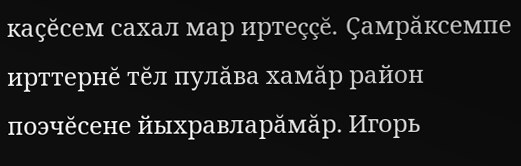каçĕсем сахал мар иртеççĕ. Çамрăксемпе ирттернĕ тĕл пулăва хамăр район поэчĕсене йыхравларăмăр. Игорь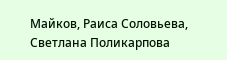Майков, Раиса Соловьева, Светлана Поликарпова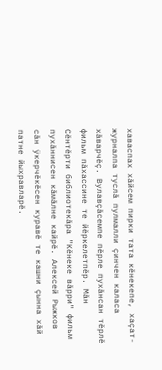хаваспах хăйсем пирки тата кĕнекепе, хаçат-журналпа туслă пулмалли çинчен каласа хăварчĕç. Вулавçăсемпе пĕрле пухăнсан тĕрлĕ фильм пăхассине те йĕркелетпĕр. Мăн Сĕнтĕрти библиотекăра "Кĕнеке вăрри" фильм пухăннисен кăмăлне кайрĕ. Алексей Рыжков сăн ÿкерчĕкĕсен куравĕ те кашни çынна хăй патне йыхравларĕ.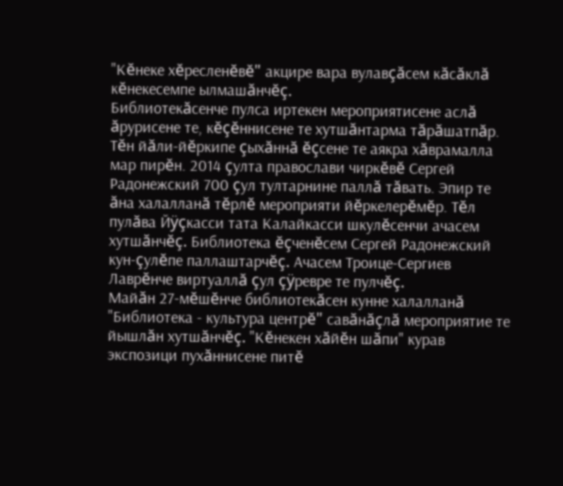"Кĕнеке хĕресленĕвĕ" акцире вара вулавçăсем кăсăклă кĕнекесемпе ылмашăнчĕç.
Библиотекăсенче пулса иртекен мероприятисене аслă ăрурисене те, кĕçĕннисене те хутшăнтарма тăрăшатпăр. Тĕн йăли-йĕркипе çыхăннă ĕçсене те аякра хăврамалла мар пирĕн. 2014 çулта православи чиркĕвĕ Сергей Радонежский 700 çул тултарнине паллă тăвать. Эпир те ăна халалланă тĕрлĕ мероприяти йĕркелерĕмĕр. Тĕл пулăва Йÿçкасси тата Калайкасси шкулĕсенчи ачасем хутшăнчĕç. Библиотека ĕçченĕсем Сергей Радонежский кун-çулĕпе паллаштарчĕç. Ачасем Троице-Сергиев Лаврĕнче виртуаллă çул çÿревре те пулчĕç.
Майăн 27-мĕшĕнче библиотекăсен кунне халалланă "Библиотека - культура центрĕ" савăнăçлă мероприятие те йышлăн хутшăнчĕç. "Кĕнекен хăйĕн шăпи" курав экспозици пухăннисене питĕ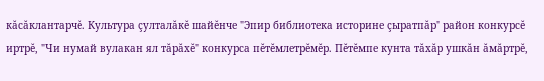кăсăклантарчĕ. Культура çулталăкĕ шайĕнче "Эпир библиотека историне çыратпăр" район конкурсĕ иртрĕ, "Чи нумай вулакан ял тăрăхĕ" конкурса пĕтĕмлетрĕмĕр. Пĕтĕмпе кунта тăхăр ушкăн ăмăртрĕ,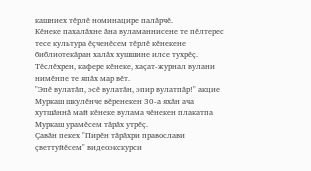кашниех тĕрлĕ номинацире палăрчĕ.
Кĕнеке пахалăхне ăна вуламаннисене те пĕлтерес тесе культура ĕçченĕсем тĕрлĕ кĕнекене библиотекăран халăх хушшине илсе тухрĕç. Тĕслĕхрен, кафере кĕнеке, хаçат-журнал вулани нимĕнпе те япăх мар вĕт.
"Эпĕ вулатăп, эсĕ вулатăн, эпир вулатпăр!" акцие Муркаш шкулĕнче вĕренекен 30-а яхăн ача хутшăннă май кĕнеке вулама чĕнекен плакатпа Муркаш урамĕсем тăрăх утрĕç.
Çавăн пекех "Пирĕн тăрăхри православи çветтуйĕсем" видеоэкскурси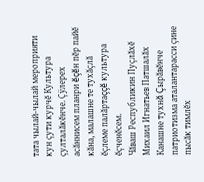тата чылай-чылай мероприяти кун çути курчĕ Культура çулталăкĕнче. Çÿлерех асăннисем планри ĕçĕн пĕр пайĕ кăна, малашне те тухăçлă ĕçлеме палăртаççĕ культура ĕçченĕсем.
Чăваш Республикин Пуçлăхĕ Михаил Игнатьев Патшалăх Канашне тухнă Çырăвĕнче патриотизма аталантарасси çине пысăк тимлĕх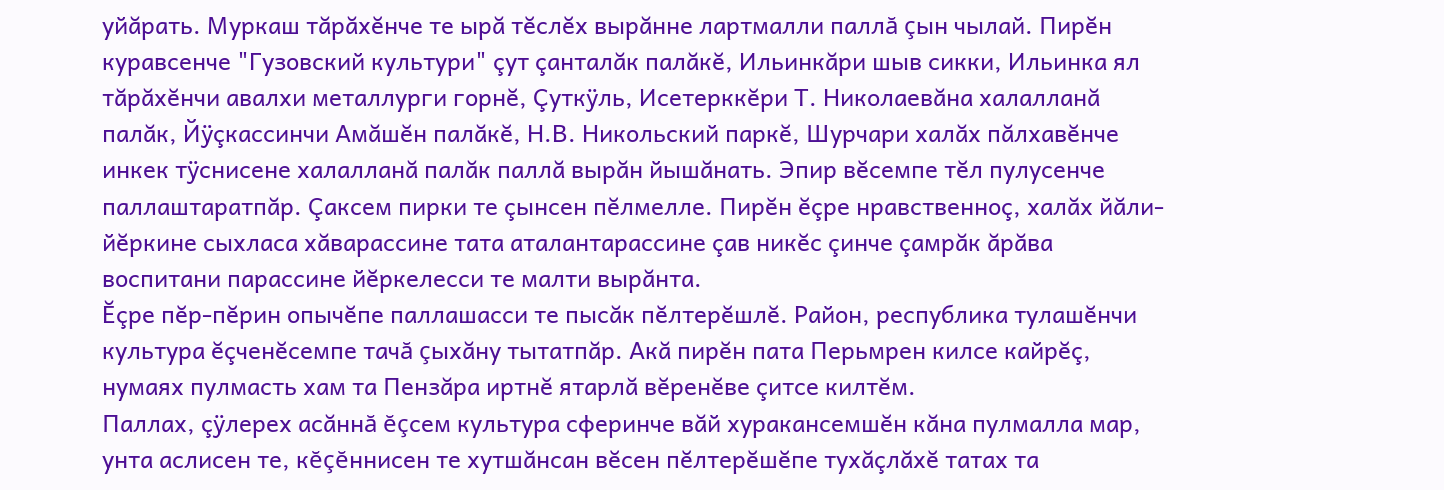уйăрать. Муркаш тăрăхĕнче те ырă тĕслĕх вырăнне лартмалли паллă çын чылай. Пирĕн куравсенче "Гузовский культури" çут çанталăк палăкĕ, Ильинкăри шыв сикки, Ильинка ял тăрăхĕнчи авалхи металлурги горнĕ, Çуткÿль, Исетерккĕри Т. Николаевăна халалланă палăк, Йÿçкассинчи Амăшĕн палăкĕ, Н.В. Никольский паркĕ, Шурчари халăх пăлхавĕнче инкек тÿснисене халалланă палăк паллă вырăн йышăнать. Эпир вĕсемпе тĕл пулусенче паллаштаратпăр. Çаксем пирки те çынсен пĕлмелле. Пирĕн ĕçре нравственноç, халăх йăли-йĕркине сыхласа хăварассине тата аталантарассине çав никĕс çинче çамрăк ăрăва воспитани парассине йĕркелесси те малти вырăнта.
Ĕçре пĕр-пĕрин опычĕпе паллашасси те пысăк пĕлтерĕшлĕ. Район, республика тулашĕнчи культура ĕçченĕсемпе тачă çыхăну тытатпăр. Акă пирĕн пата Перьмрен килсе кайрĕç, нумаях пулмасть хам та Пензăра иртнĕ ятарлă вĕренĕве çитсе килтĕм.
Паллах, çÿлерех асăннă ĕçсем культура сферинче вăй хуракансемшĕн кăна пулмалла мар, унта аслисен те, кĕçĕннисен те хутшăнсан вĕсен пĕлтерĕшĕпе тухăçлăхĕ татах та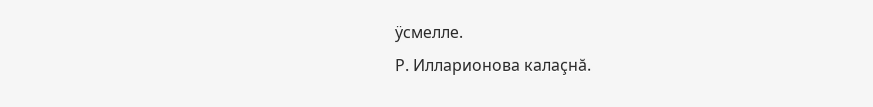ÿсмелле.
Р. Илларионова калаçнă.